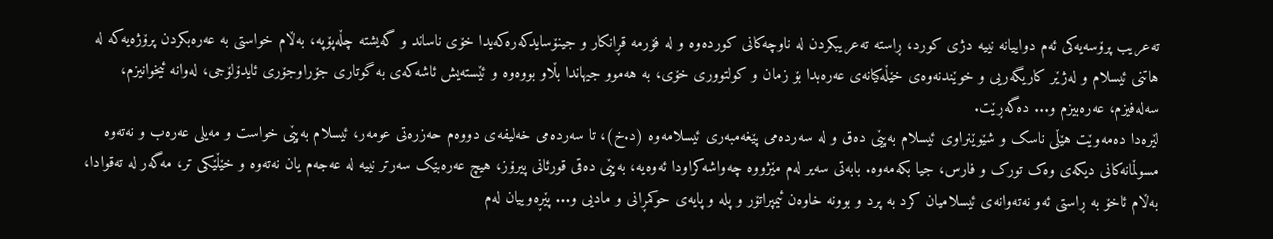تەعریب پرۆسەیەکی ئەم دواییانە نییە دژی کورد، ڕاستە تەعریبکردن لە ناوچەكانی کوردەوە و لە فۆرمە قڕانکار و جینۆسایدکەرەکەیدا خۆی ناساند و گەیشتە چڵەپۆپە، بەڵام خواستی بە عەرەبکردن پرۆژەیەكە لە هاتنی ئیسلام و لەژێر کاریگەریی و خوێندنەوەی خێڵەکیانەی عەرەبدا بۆ زمان و کولتووری خۆی، بە هەموو جیهاندا بڵاو بووەوە و ئێستەیش ئاشەكەی بە گوتاری جۆراوجۆری ئایدۆلۆجی، لەوانە ئیخوانیزم، سەلەفیزم، عەرەبیزم و... دەگەڕێت.
لێرەدا دەمەوێت هێڵی ناسک و شێوێنراوی ئیسلام بەپێی دەق و لە سەردەمی پێغەمبەری ئیسلامەوە (د.خ)، تا سەردەمی خەلیفەی دووەم حەزرەتی عومەر، ئیسلام بەپێی خواست و مەیلی عەرەب و نەتەوە مسوڵمانەکانی دیکەی وەک تورک و فارس، جیا بکەمەوە. بابەتی سەیر لەم مێژووە چەواشەکراودا ئەوەیە، بەپێی دەقی قورئانی پیرۆز، هیچ عەرەبێک سەرتر نییە لە عەجەم یان نەتەوە و خێڵێکی تر، مەگەر لە تەقوادا، بەڵام ئاخۆ بە ڕاستی ئەو نەتەوانەی ئیسلامیان کرد بە پرد و بوونە خاوەن ئیمپراتۆر و پلە و پایەی حوکمڕانی و مادیی و... پێڕەوییان لەم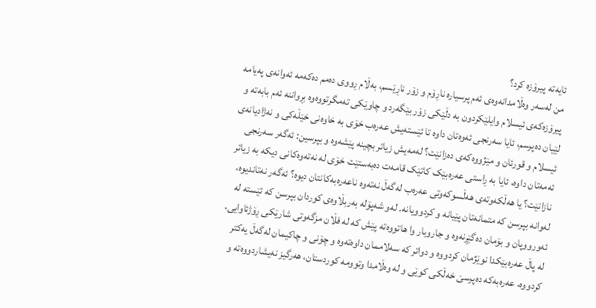ئایەتە پیرۆزە کرد؟
من لەسەر وەڵامدانەوەی ئەم پرسیارە ناڕۆم و زۆر ناڕێسم، بەڵام ڕووی دەمم دەکەمە ئەوانەی پەیامە پیرۆزەکەی ئیسلام وایلێکردون بە دڵێکی زۆر بێگەرد و چاوێکی تەمگرتووەوە بڕواننە ئەم بابەتە و لێیان دەپرسم، ئایا سەرنجی ئەوەتان داوە تا ئێستەیش عەرەب خۆی بە خاوەنی خێڵەکی و نەژادیانەی ئیسلام و قورئان و مێژووەکەی دەزانێت؟ لەمەیش زیاتر بچینە پێشەوە و بپرسین: ئەگەر سەرنجی ئەمەتان داوە، ئایا بە ڕاستی عەرەبێک کاتێک قامەت دەبەستێت خۆی لە نەتەوەکانی دیکە بە زیاتر نازانێت؟ یا هەڵکەوتەی هەڵسوکەوتی عەرەب لەگەڵ نەتەوە ناعەرەبەکانتان دیوە؟ ئەگەر نەتاندیوە، لەوانە بپرسن کە متمانەتان پێیانە و کردوویانە. لەو شەپۆلە بەربڵاوەی کوردان بپرسن کە ئێستە لە ئەورووپان و بۆمان دەگێڕنەوە و جاروبار وا هاتووەتە پێش کە لە فڵان مزگەوتی شارێکی ڕۆژئاوایی، لە پاڵ عەرەبێکدا نوێژمان کردووە و دواتر کە سەلاممان داوەتەوە و چۆنی و چاکیمان لەگەڵ یەکتر کردووە، عەرەبەكە دەپرسێ خەڵکی کوێی و لە وەڵامدا وتوومە کوردستان، هەرگیز نەیشاردووەتە و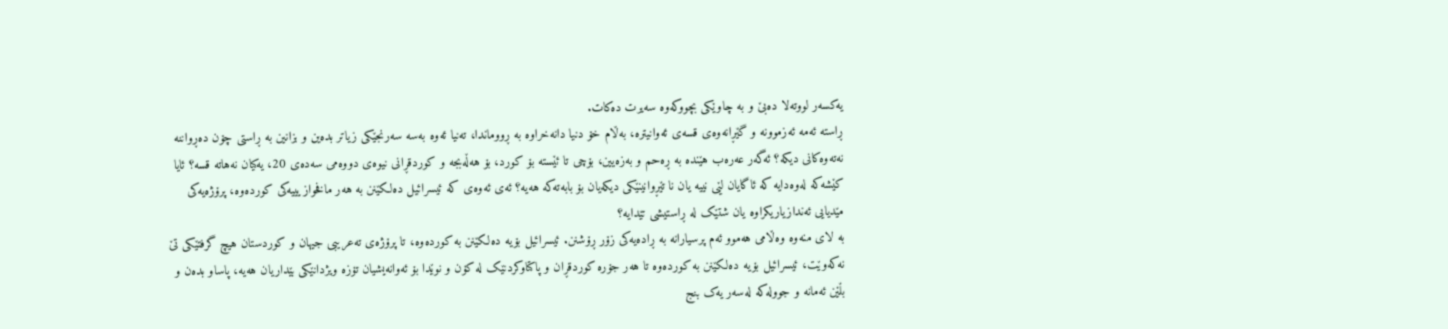یەكسەر لووتەلا دەبێ و بە چاوێکی بچووکەوە سەیرت دەكات.
ڕاستە ئەمە ئەزموونە و گێڕانەوەی قسەی ئەوانیترە، بەڵام خۆ دنیا دانەخراوە بە ڕووماندا، تەنیا ئەوە بەسە سەرنجێکی زیاتر بدەین و بزانین بە ڕاستی چۆن دەڕواننە نەتەوەکانی دیکە؟ ئەگەر عەرەب هێندە بە ڕەحم و بەزەیین، بۆچی تا ئێستە بۆ کورد، بۆ هەڵەبجە و کوردقڕانی نیوەی دووەمی سەدەی 20، یەکیان نەهاتە قسە؟ ئایا کێشەکە لەوەدایە کە ئاگایان لێی نییە یان نا تێڕوانینێکی دیکەیان بۆ بابەتەکە هەیە؟ ئەی ئەوەی کە ئیسرائیل دەلکێنن بە هەر مافخوازیییەکی کوردەوە، پرۆژەیەکی مێدیایی ئەندازیاریکراوە یان شتێک لە ڕاستیشی تێدایە؟
بە لای منەوە وەڵامی هەموو ئەم پرسیارانە بە ڕادەیەکی زۆر ڕۆشنن. ئیسرائیل بۆیە دەلکێنن بە کوردەوە، تا پرۆژەی تەعریبی جیهان و کوردستان هیچ گرفتێکی تێ نەکەوێت، ئیسرائیل بۆیە دەلکێنن بە کوردەوە تا هەر جۆرە کوردقڕان و پاکتاوکردنێک لە کۆن و نوێدا بۆ ئەوانەیشیان تۆزە ویژدانێکی بێداریان هەیە، پاساو بدەن و بڵێن ئەمانە و جوولەکە لەسەر یەک بنج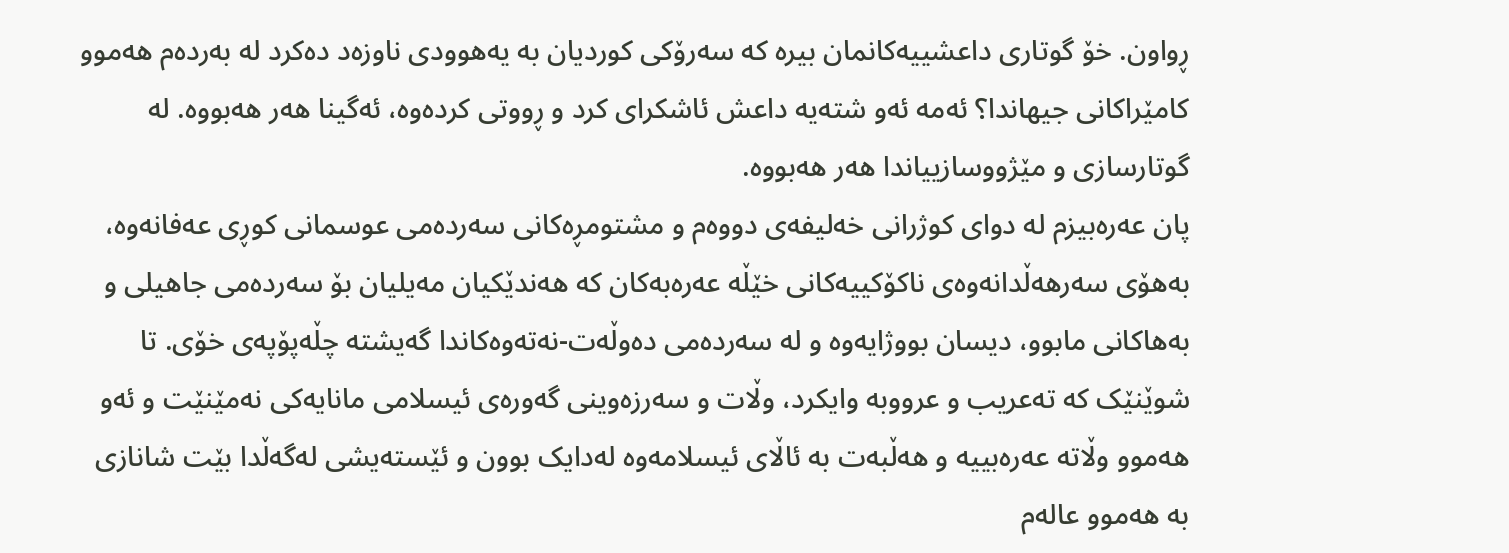ڕواون. خۆ گوتاری داعشییەکانمان بیرە کە سەرۆکی کوردیان بە یەهوودی ناوزەد دەکرد لە بەردەم هەموو کامێراکانی جیهاندا؟ ئەمە ئەو شتەیە داعش ئاشکرای کرد و ڕووتی کردەوە، ئەگینا هەر هەبووە. لە گوتارسازی و مێژووسازییاندا هەر هەبووە.
پان عەرەبیزم لە دوای کوژرانی خەلیفەی دووەم و مشتومڕەکانی سەردەمی عوسمانی کوڕی عەفانەوە، بەهۆی سەرهەڵدانەوەی ناکۆکییەکانی خێڵە عەرەبەکان کە هەندێکیان مەیلیان بۆ سەردەمی جاهیلی و بەهاکانی مابوو، دیسان بووژایەوە و لە سەردەمی دەوڵەت-نەتەوەکاندا گەیشتە چڵەپۆپەی خۆی. تا شوێنێک کە تەعریب و عرووبە وایکرد، وڵات و سەرزەوینی گەورەی ئیسلامی مانایەکی نەمێنێت و ئەو هەموو وڵاتە عەرەبییە و هەڵبەت بە ئاڵای ئیسلامەوە لەدایک بوون و ئێستەیشی لەگەڵدا بێت شانازی بە هەموو عالەم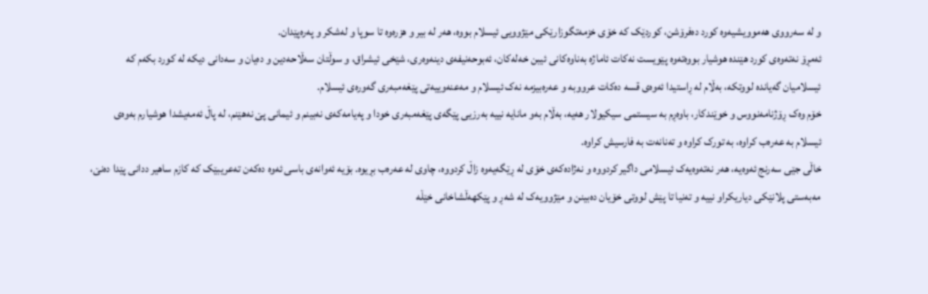و لە سەرووی هەموویشیەوە کورد دەفرۆشن، کوردێک کە خۆی خزمەتگوزارێکی مێژوویی ئیسلام بووە، هەر لە بیر و هزرەوە تا سوپا و لەشکر و پەرەپێدان.
ئەمڕۆ نەتەوەی کورد هێندە هوشیار بووەتەوە پێویست نەکات ئاماژە بەناوەکانی ئیبن خەلەکان، ئەبوحەنیفەی دینەوەری، شێخی ئیشراق، و سوڵتان سەڵاحەدین و دەیان و سەدانی دیکە لە کورد بکەم کە ئیسلامیان گەیاندە لووتكە، بەڵام لە ڕاستیدا ئەوەی قسە دەکات عرووبە و عەرەبیزمە نەک ئیسلام و مەعنەوییەتی پێغەمبەری گەورەی ئیسلام.
خۆم وەک ڕۆژنامەنووس و خوێندکار، باوەڕم بە سیستمی سیکیولار هەیە، بەڵام بەو مانایە نییە بەرزیی پێگەی پێغەمبەری خودا و پەیامەکەی نەبینم و ئیمانی پێ نەهێنم، لە پاڵ ئەمەیشدا هوشیارم بەوەی ئیسلام بە عەرەب کراوە، بە تورک کراوە و تەنانەت بە فارسیش کراوە.
خاڵی جێی سەرنج ئەوەیە، هەر نەتەوەیەک ئیسلامی داگیر کردووە و نەژادەکەی خۆی لە ڕێگەیەوە زاڵ کردووە، چاوی لە عەرەب بڕیوە. بۆیە ئەوانەی باسی ئەوە دەکەن تەعریبێک کە کازم ساهیر ددانی پێدا دەنێ، مەبەستی پلانێکی دیاریکراو نییە و تەنیا تا پێش لووتی خۆیان دەبینن و مێژوویەک لە شەڕ و پێکهەڵشاخانی خێڵە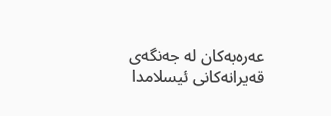عەرەبەکان لە جەنگەی قەیرانەکانی ئیسلامدا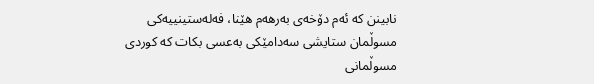نابینن کە ئەم دۆخەی بەرهەم هێنا، فەلەستینییەکی مسوڵمان ستایشی سەدامێکی بەعسی بکات کە کوردی مسوڵمانی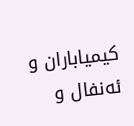کیمیاباران و ئەنفال و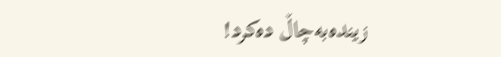زیندەبەچاڵ دەکرد!